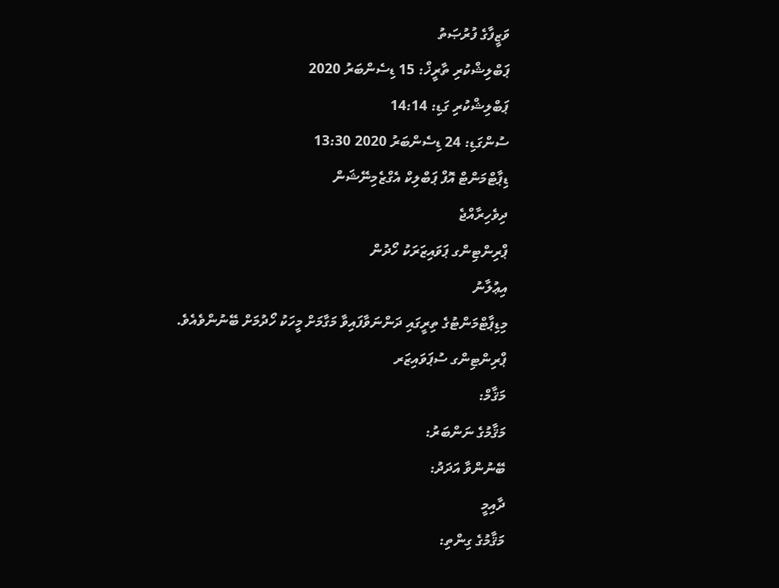ވަޒީފާގެ ފުރުޞަތު
ޕަބްލިޝްކުރި ތާރީޚް: 15 ޑިސެންބަރު 2020
ޕަބްލިޝްކުރި ގަޑި: 14:14
ސުންގަޑި: 24 ޑިސެންބަރު 2020 13:30
ޑިޕާޓްމަންޓް އޮފް ޕަބްލިކް އެގްޒެމިނޭޝަން
ދިވެހިރާއްޖެ
ޕްރިންޓިންގ ޕަވައިޒަރަކު ހޯދުން
އިޢުލާނު
މިޑިޕާޓްމަންޓުގެ ތިރީގައި ދަންނަވާފައިވާ މަގާމަށް މީހަކު ހޯދުމަށް ބޭނުންވެއެވެ.
ޕްރިންޓިންގ ސުޕަވައިޒަރ
މަޤާމް:
މަޤާމުގެ ނަންބަރު:
ބޭނުންވާ އަދަދު:
ދާއިމީ
މަޤާމުގެ ގިންތި: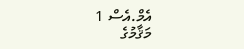އެމް.އެސް 1
މަޤާމުގެ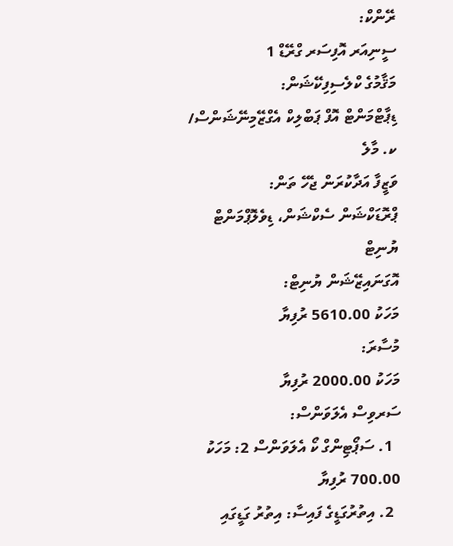ރޭންކް:
ސީނިއަރ އޮފިސަރ ގްރޭޑް 1
މަޤާމުގެ ކްލެސިފިކޭޝަން:
ޑިޕާޓްމަންޓް އޮފް ޕަބްލިކް އެގްޒޭމިނޭޝަންސް/ ކ. މާލެ
ވަޒީފާ އަދާކުރަން ޖެހޭ ތަން:
ޕްރޮޑަކްޝަން ސެކްޝަން، ޑިވެލޮޕްމަންޓް ޔުނިޓް
އޮގަނައިޒޭޝަން ޔުނިޓް:
މަހަކު 5610.00 ރުފިޔާ
މުސާރަ:
މަހަކު 2000.00 ރުފިޔާ
ސަރވިސް އެލަވަންސް:
  1. ސަޕޯޓިންގް ކޯ އެލަވަންސް 2: މަހަކު 700.00 ރުފިޔާ
  2. އިތުރުގަޑީގެ ފައިސާ: އިތުރު ގަޑީގައި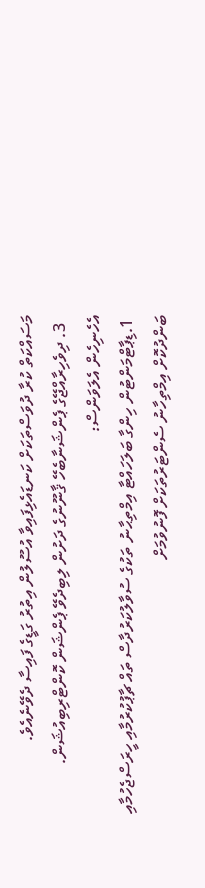މަސައްކަތް ކުރާ ދުވަސްތަކަށް ކަނޑައެޅިފައިވާ އުސޫލުން އިތުރު ގަޑީގެ ފައިސާ ދެވޭނެއެވެ.
  3. ދިވެހިރާއްޖޭގެ ޕެންޝަނާބެހޭ ޤާނޫނުގެ ދަށުން ލިބިދެވޭ ޕެންޝަން ކޮންޓްރިބިއުޝަން.
އެހެނިހެން އެލަވަންސް:
 1.ޑިޕާޓްމަންޓުން ހިންގާ ބަލަހައްޓާ އިމްތިޙާނު ތަކުގެ ސުވާލުކަރުދާސް ތައް ޗާޕުކުރުމާއި ހީރަސްޖެހުމާއި ބަންދުކޮށް އިމްތިހާނު ސެންޓަރުތަކަށް ފޮނުވުމަށް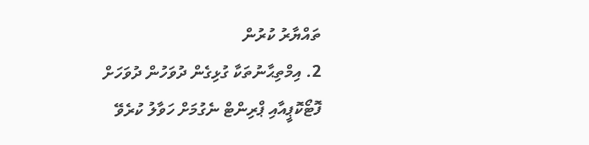ތައްޔާރު ކުރުން
2. އިމްތިޙާނުތަކާ ގުޅިގެން ދުވަހުން ދުވަހަށް ފޮޓޯކޮޕީއާއި ޕްރިންޓް ނެގުމަށް ހަވާލު ކުރެވޭ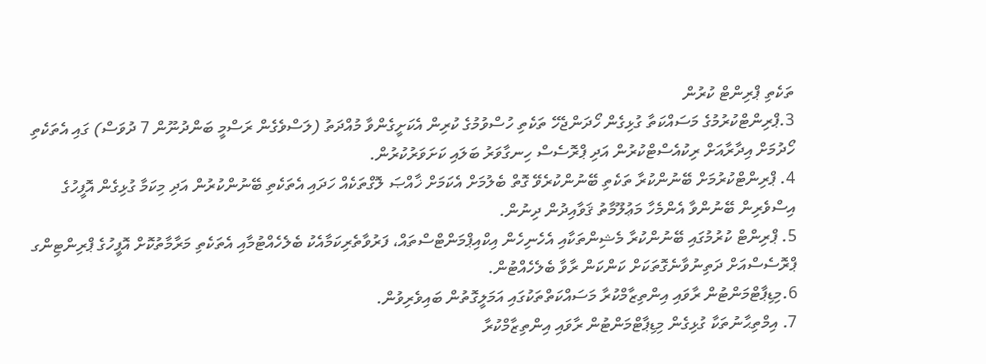ތަކެތި ޕްރިންޓް ކުރުން
3.ޕްރިންޓްކުރުމުގެ މަސައްކަތާ ގުޅިގެން ހޯދަންޖެހޭ ތަކެތި ހުސްވުމުގެ ކުރިން އެކަށީގެންވާ މުއްދަތު (ލަސްވެގެން ރަސްމީ ބަންދުނޫން 7 ދުވަސް) ގައި އެތަކެތި ހޯދުމަށް އިދާރާއަށް ރިކުއެސްޓްކުރުން އަދި ޕްރޮސެސް ހިނގާވަރު ބަލައި ކަށަވަރުކުރުން.
4. ޕްރިންޓްކުރުމަށް ބޭނުންކުރާ ތަކެތި ބޭނުންކުރެވޭ ގޮތް ބެލުމަށް އެކަމަށް ޚާއްޞަ ލޮގްތަކެއް ހަދައި އެތަކެތި ބޭނުންކުރުން އަދި މިކަމާ ގުޅިގެން އޮފީހުގެ އިސްވެރިން ބޭނުންވާ އެންމެހާ މަޢުލޫމާތު ޤަވާއިދުން ދިނުން.
5. ޕްރިންޓް ކުރުމުގައި ބޭނުންކުރާ މެޝިންތަކާއި އެހެނިހެން އިކްއިޕްމަންޓްސްތައް، ފަރުވާތެރިކަމާއެކު ބެލެހެއްޓުމާއި އެތަކެތި މަރާމާތުކޮށް އޮފީހުގެ ޕްރިންޓިންގ ޕްރޮސެސްއަށް ދަތިނުވާނެގޮތަކަށް ކަންކަން ރާވާ ބެލެހެއްޓުން.
6.މިޑިޕާޓްމަންޓުން ރާވައި އިންތިޒާމްކުރާ މަސައްކަތްތަކުގައި އަމަލީގޮތުން ބައިވެރިވުން.
7. އިމްތިޙާނުތަކާ ގުޅިގެން މިޑިޕާޓްމަންޓުން ރާވައި އިންތިޒާމްކުރާ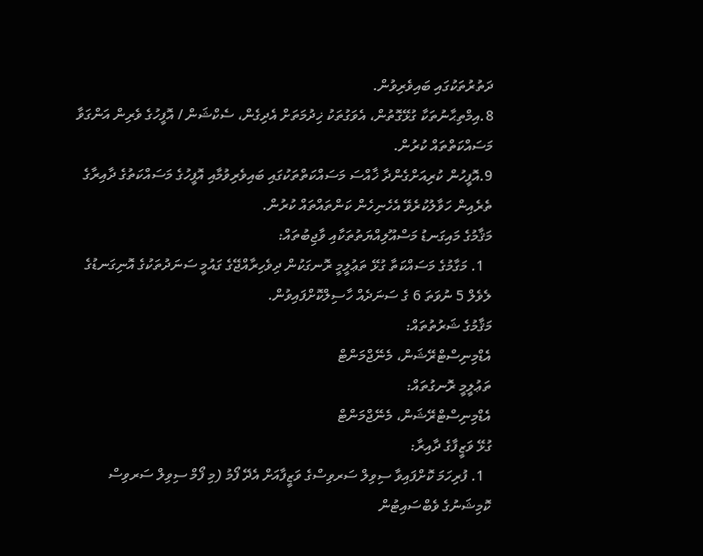ދަތުރުތަކުގައި ބައިވެރިވުން.
8.އިމްތިޙާނުތަކާ ގުޅޭގޮތުން، އެވަގުތަކު ޚިދުމަތަށް އެދިގެން، ސެކްޝަން / އޮފީހުގެ ވެރިން އަންގަވާ މަސައްކަތްތައް ކުރުން.
9.އޮފީހުން ކުރިއަށްގެންދާ ޚާއްސަ މަސައްކަތްތަކުގައި ބައިވެރިވުމާއި އޮފީހުގެ މަސައްކަތުގެ ދާއިރާގެ ތެރެއިން ހަވާލުކުރެވޭ އެހެނިހެން ކަންތައްތައް ކުރުން.
މަޤާމުގެ މައިގަނޑު މަސްއޫލިއްޔަތުތަކާއި ވާޖިބުތައް:
  1. މަގާމުގެ މަސައްކަތާ ގުޅޭ ތަޢުލީމީ ރޮނގަކުން ދިވެހިރާއްޖޭގެ ގައުމީ ސަނަދުތަކުގެ އޮނިގަނޑުގެ ލެވެލް 5 ނުވަތަ 6 ގެ ސަނަދެއް ހާސިލްކޮށްފައިވުން.
މަޤާމުގެ ޝަރުތުތައް:
އެޑްމިނިސްޓްރޭޝަން، މެނޭޖްމަންޓް
ތަޢުލީމީ ރޮނގުތައް:
އެޑްމިނިސްޓްރޭޝަން، މެނޭޖްމަންޓް
ގުޅޭ ވަޒީފާގެ ދާއިރާ:
  1. ފުރިހަމަ ކޮށްފައިވާ ސިވިލް ސަރވިސްގެ ވަޒީފާއަށް އެދޭ ފޯމު (މި ފޯމް ސިވިލް ސަރވިސް ކޮމިޝަނުގެ ވެބްސައިޓުން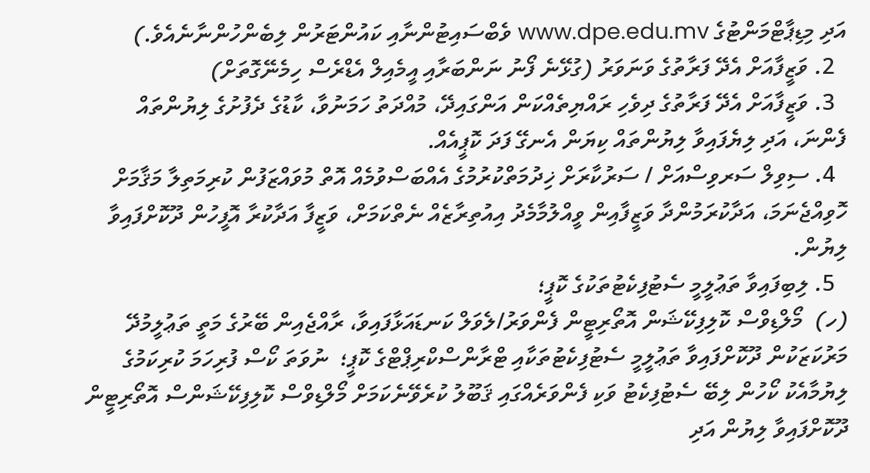އަދި މިޑިޕާޓްމަންޓުގެ www.dpe.edu.mv ވެބްސައިޓުންނާއި ކައުންޓަރުން ލިބެންހުންނާނެއެވެ.)
  2. ވަޒީފާއަށް އެދޭ ފަރާތުގެ ވަނަވަރު (ގުޅޭނެ ފޯނު ނަންބަރާއި އީމެއިލް އެޑްރެސް ހިމެނޭގޮތަށް)
  3. ވަޒީފާއަށް އެދޭ ފަރާތުގެ ދިވެހި ރައްޔިތެއްކަން އަންގައިދޭ، މުއްދަތު ހަމަނުވާ، ކާޑުގެ ދެފުށުގެ ލިޔުންތައް ފެންނަ، އަދި ލިޔެފައިވާ ލިޔުންތައް ކިޔަން އެނގޭ ފަދަ ކޮޕީއެއް.
  4. ސިވިލް ސަރވިސްއަށް / ސަރުކާރަށް ޚިދުމަތްކުރުމުގެ އެއްބަސްވުމެއް އޮތް މުވައްޒަފުން ކުރިމަތިލާ މަޤާމަށް ހޮވިއްޖެނަމަ، އަދާކުރަމުންދާ ވަޒީފާއިން ވީއްލުމާމެދު އިއުތިރާޒެއް ނެތްކަމަށް، ވަޒީފާ އަދާކުރާ އޮފީހުން ދޫކޮށްފައިވާ ލިޔުން.
  5. ލިބިފައިވާ ތަޢުލީމީ ސެޓުފިކެޓުތަކުގެ ކޮޕީ؛
(ހ)  މޯލްޑިވްސް ކޮލިފިކޭޝަން އޮތޯރިޓީން ފެންވަރު/ލެވަލް ކަނޑައަޅާފައިވާ، ރާއްޖެއިން ބޭރުގެ މަތީ ތަޢުލީމުދޭ މަރުކަޒަކުން ދޫކޮށްފައިވާ ތަޢުލީމީ ސެޓުފިކެޓުތަކާއި ޓްރާންސްކްރިޕްޓްގެ ކޮޕީ؛  ނުވަތަ ކޯސް ފުރިހަމަ ކުރިކަމުގެ ލިޔުމާއެކު ކޯހުން ލިބޭ ސެޓުފިކެޓު ވަކި ފެންވަރެއްގައި ޤަބޫލު ކުރެވޭނެކަމަށް މޯލްޑިވްސް ކޮލިފިކޭޝަންސް އޮތޯރިޓީން ދޫކޮށްފައިވާ ލިޔުން އަދި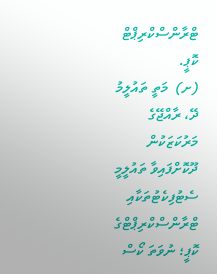ޓްރާންސްކްރިޕްޓް ކޮޕީ.
(ށ)  މަތީ ތައުލީމު ދޭ، ރާއްޖޭގެ މަރުކަޒަކުން ދޫކޮށްފައިވާ ތައުލީމީ ސެޓުފިކެޓުތަކާއި ޓްރާންސްކްރިޕްޓްގެ ކޮޕީ؛ ނުވަތަ ކޯސް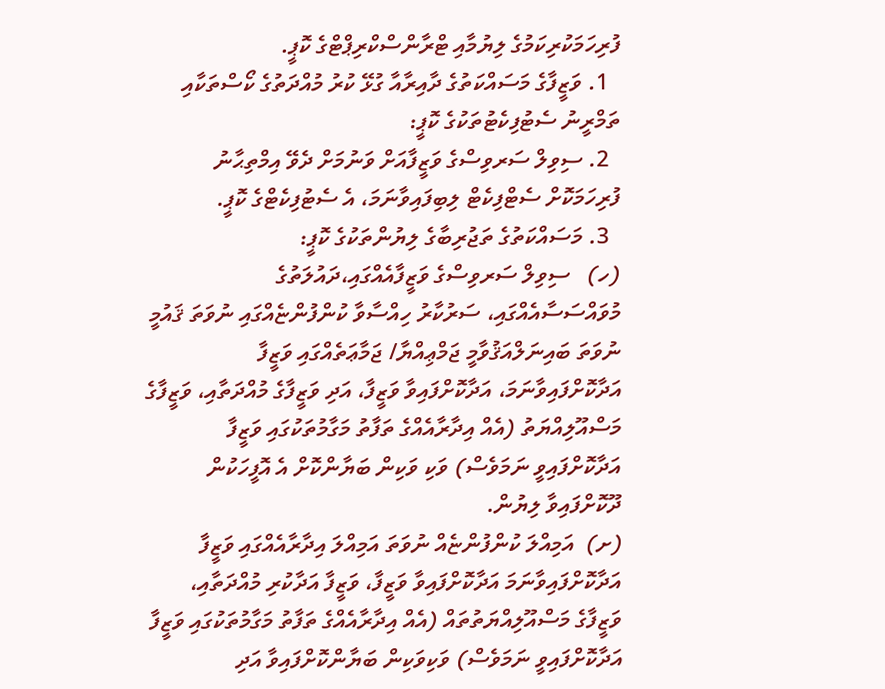ފުރިހަމަކުރިކަމުގެ ލިޔުމާއި ޓްރާންސްކްރިޕްޓްގެ ކޮޕީ.
  1. ވަޒީފާގެ މަސައްކަތުގެ ދާއިރާއާ ގުޅޭ ކުރު މުއްދަތުގެ ކޯސްތަކާއި ތަމްރީނު ސެޓުފިކެޓުތަކުގެ ކޮޕީ:
  2. ސިވިލް ސަރވިސްގެ ވަޒީފާއަށް ވަނުމަށް ދެވޭ އިމްތިޙާނު ފުރިހަމަކޮށް ސެޓްފިކެޓް ލިބިފައިވާނަމަ، އެ ސެޓުފިކެޓްގެ ކޮޕީ.
  3. މަސައްކަތުގެ ތަޖުރިބާގެ ލިޔުންތަކުގެ ކޮޕީ:
(ހ)   ސިވިލް ސަރވިސްގެ ވަޒީފާއެއްގައި،ދައުލަތުގެ މުވައްސަސާއެއްގައި، ސަރުކާރު ހިއްސާވާ ކުންފުންޏެއްގައި ނުވަތަ ޤައުމީ ނުވަތަ ބައިނަލްއަޤުވާމީ ޖަމްޢިއްޔާ/ ޖަމާޢަތެއްގައި ވަޒީފާ އަދާކޮށްފައިވާނަމަ، އަދާކޮށްފައިވާ ވަޒީފާ، އަދި ވަޒީފާގެ މުއްދަތާއި، ވަޒީފާގެ މަސްއޫލިއްޔަތު (އެއް އިދާރާއެއްގެ ތަފާތު މަގާމުތަކުގައި ވަޒީފާ އަދާކޮށްފައިވީ ނަމަވެސް) ވަކި ވަކިން ބަޔާންކޮށް އެ އޮފީހަކުން ދޫކޮށްފައިވާ ލިޔުން.
(ށ)  އަމިއްލަ ކުންފުންޏެއް ނުވަތަ އަމިއްލަ އިދާރާއެއްގައި ވަޒީފާ އަދާކޮށްފައިވާނަމަ އަދާކޮށްފައިވާ ވަޒީފާ، ވަޒީފާ އަދާކުރި މުއްދަތާއި، ވަޒީފާގެ މަސްއޫލިއްޔަތުތައް (އެއް އިދާރާއެއްގެ ތަފާތު މަގާމުތަކުގައި ވަޒީފާ އަދާކޮށްފައިވީ ނަމަވެސް) ވަކިވަކިން ބަޔާންކޮށްފައިވާ އަދި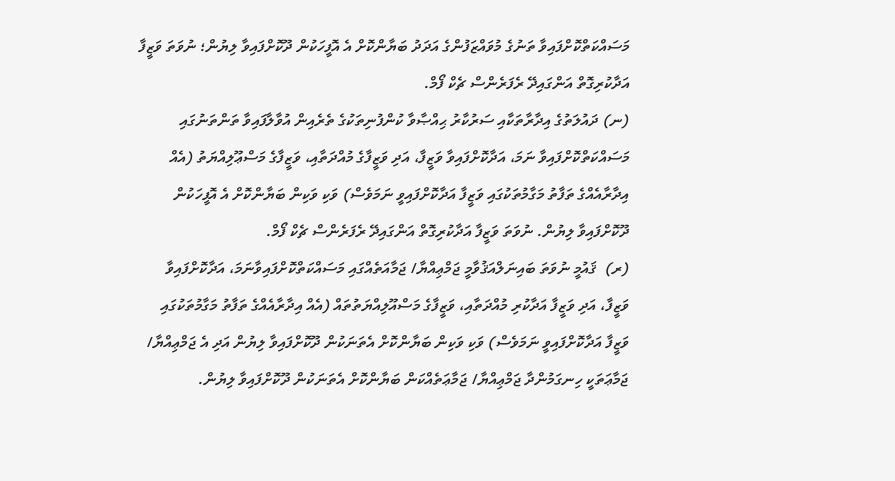މަސައްކަތްކޮށްފައިވާ ތަނުގެ މުވައްޒަފުންގެ އަދަދު ބަޔާންކޮށް އެ އޮފީހަކުން ދޫކޮށްފައިވާ ލިޔުން؛ ނުވަތަ ވަޒީފާ އަދާކުރިގޮތް އަންގައިދޭ ރެފަރެންސް ޗެކް ފޯމް.
(ނ) ދައުލަތުގެ އިދާރާތަކާއި ސަރުކާރު ޙިއްޞާވާ ކުންފުނިތަކުގެ ތެރެއިން އުވާލާފައިވާ ތަންތަނުގައި މަސައްކަތްކޮށްފައިވާ ނަމަ، އަދާކޮށްފައިވާ ވަޒީފާ، އަދި ވަޒީފާގެ މުއްދަތާއި، ވަޒީފާގެ މަސްޢޫލިއްޔަތު (އެއް އިދާރާއެއްގެ ތަފާތު މަގާމުތަކުގައި ވަޒީފާ އަދާކޮށްފައިވީ ނަމަވެސް) ވަކި ވަކިން ބަޔާންކޮށް އެ އޮފީހަކުން ދޫކޮށްފައިވާ ލިޔުން. ނުވަތަ ވަޒީފާ އަދާކުރިގޮތް އަންގައިދޭ ރެފަރެންސް ޗެކް ފޯމް.
(ރ)  ޤައުމީ ނުވަތަ ބައިނަލްއަޤުވާމީ ޖަމްޢިއްޔާ/ ޖަމާއަތެއްގައި މަސައްކަތްކޮށްފައިވާނަމަ، އަދާކޮށްފައިވާ ވަޒީފާ، އަދި ވަޒީފާ އަދާކުރި މުއްދަތާއި، ވަޒީފާގެ މަސްއޫލިއްޔަތުތައް (އެއް އިދާރާއެއްގެ ތަފާތު މަގާމުތަކުގައި ވަޒީފާ އަދާކޮށްފައިވީ ނަމަވެސް) ވަކި ވަކިން ބަޔާންކޮށް އެތަނަކުން ދޫކޮށްފައިވާ ލިޔުން އަދި އެ ޖަމްޢިއްޔާ/ ޖަމާޢަތަކީ ހިނގަމުންދާ ޖަމްޢިއްޔާ/ ޖަމާޢަތެއްކަން ބަޔާންކޮށް އެތަނަކުން ދޫކޮށްފައިވާ ލިޔުން.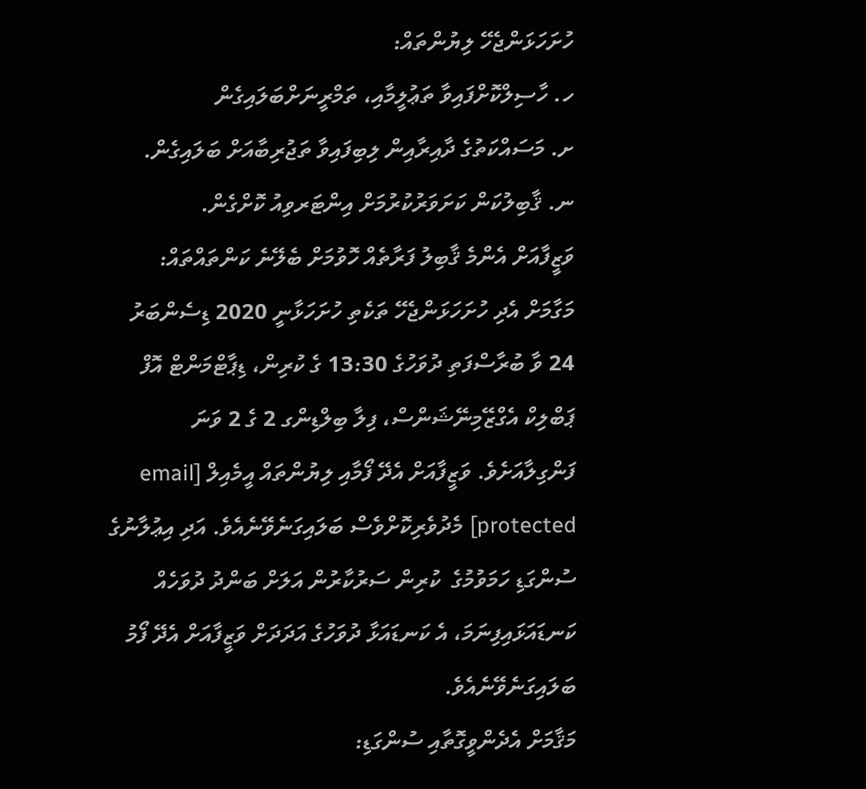ހުށަހަޅަންޖެހޭ ލިޔުންތައް:
ހ. ހާސިލްކޮށްފައިވާ ތަޢުލީމާއި، ތަމްރީނަށްބަލައިގެން
ށ. މަސައްކަތުގެ ދާއިރާއިން ލިބިފައިވާ ތަޖުރިބާއަށް ބަލައިގެން.
ނ. ޤާބިލުކަން ކަށަވަރުކުރުމަށް އިންޓަރވިއު ކޮށްގެން.
ވަޒީފާއަށް އެންމެ ޤާބިލު ފަރާތެއް ހޮވުމަށް ބެލޭނެ ކަންތައްތައް:
މަގާމަށް އެދި ހުށަހަޅަންޖެހޭ ތަކެތި ހުށަހަޅާނީ 2020 ޑިސެންބަރު 24 ވާ ބުރާސްފަތި ދުވަހުގެ 13:30 ގެ ކުރިން، ޑިޕާޓްމަންޓް އޮފް ޕަބްލިކް އެގްޒޭމިނޭޝަންސް، ފިލާ ބިލްޑިންގ 2 ގެ 2 ވަނަ ފަންގިލާއަށެވެ. ވަޒީފާއަށް އެދޭ ފޯމާއި ލިޔުންތައް އީމެއިލް [email protected] މެދުވެރިކޮށްވެސް ބަލައިގަނެވޭނެއެވެ. އަދި އިޢުލާނުގެ ސުންގަޑި ހަމަވުމުގެ  ކުރިން ސަރުކާރުން އަލަށް ބަންދު ދުވަހެއް ކަނޑައަޅައިފިނަމަ، އެ ކަނޑައަޅާ ދުވަހުގެ އަދަދަށް ވަޒީފާއަށް އެދޭ ފޯމު ބަލައިގަނެވޭނެއެވެ.
މަޤާމަށް އެދެންވީގޮތާއި ސުންގަޑި: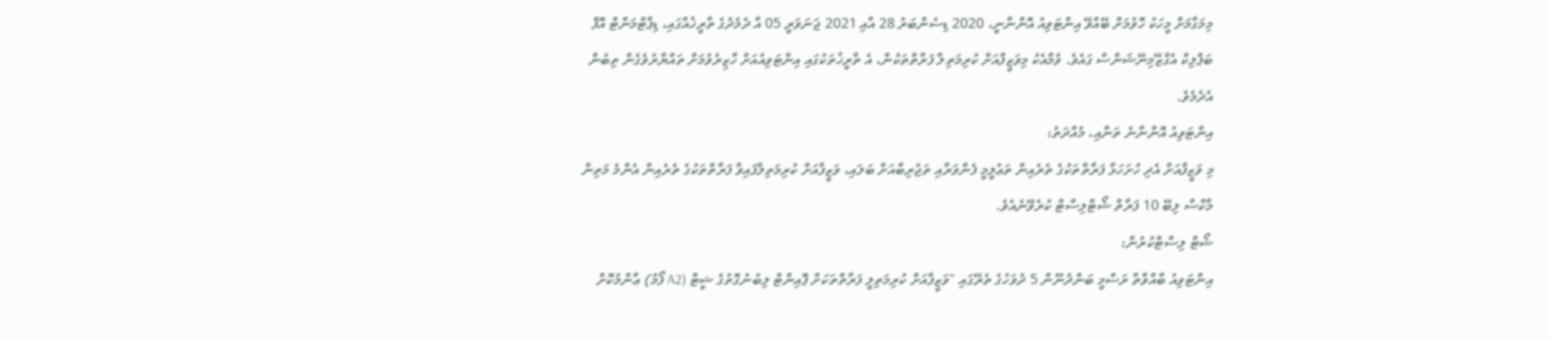މިމަގާމަށް މީހަކު ހޮވުމަށް ބޭއްވޭ އިންޓަވިއު އޮންނާނީ، 2020 ޑިސެންބަރު 28 އާއި 2021 ޖަނަވަރީ 05 އާ ދެމެދުގެ ތާރީޚެއްގައި، ޑިޕާޓްމަންޓް އޮފް ބަޕްލިކް އެގްޒޭމިނޭޝަންސް ގައެވެ. ވުމާއެކު މިވަޒީފާއަށް ކުރިމަތިލާ ފަރާތްތަކުން، އެ ތާރީޚުތަކުގައި އިންޓަވިއުއަށް ހާޒިރުވުމަށް ތައްޔާރުވެގެން ތިބުން އެދެމެވެ.
އިންޓަވިއު އޮންނާނެ ތަނާއި، މުއްދަތު:
މި ވަޒީފާއަށް އެދި ހުށަހަޅާ ފަރާތްތަކުގެ ތެރެއިން ތަޢުލީމީ ފެންވަރާއި ތަޖުރިބާއަށް ބަލައި، ވަޒީފާއަށް ކުރިމަތިލާފައިވާ ފަރާތްތަކުގެ ތެރެއިން އެންމެ މަތިން މާކްސް ލިބޭ 10 ފަރާތް ޝޯޓްލިސްޓް ކުރެވޭނެއެވެ.
ޝޯޓް ލިސްޓްކުރުން:
އިންޓަވިއު ބާއްވާތާ ރަސްމީ ބަންދުނޫން 5 ދުވަހުގެ ތެރޭގައި "ވަޒީފާއަށް ކުރިމަތިލީ ފަރާތްތަކަށް ޕޮއިންޓް ލިބުނުގޮތުގެ ޝީޓް (A2 ފޯމު) ޢާންމުކޮށް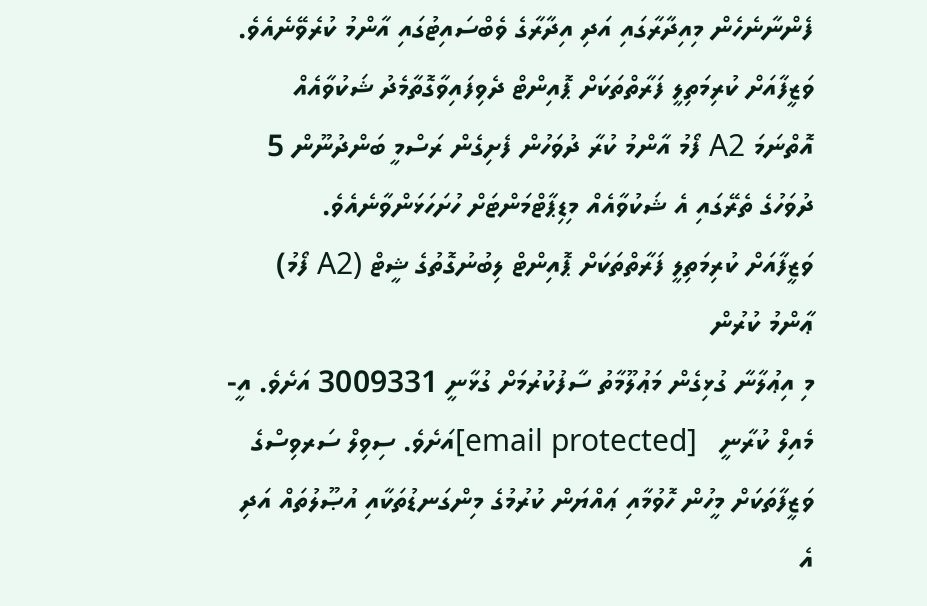ފެންނާނެހެން މިއިދާރާގައި އަދި އިދާރާގެ ވެބްސައިޓުގައި އާންމު ކުރެވޭނެއެވެ. ވަޒީފާއަށް ކުރިމަތިލީ ފަރާތްތަކަށް ޕޮއިންޓް ދެވިފައިވާގޮތާމެދު ޝަކުވާއެއް އޮތްނަމަ A2 ފޯމު އާންމު ކުރާ ދުވަހުން ފެށިގެން ރަސްމީ ބަންދުނޫން 5 ދުވަހުގެ ތެރޭގައި އެ ޝަކުވާއެއް މިޑިޕާޓްމަންޓަށް ހުށަހަޅަންވާނެއެވެ.
ވަޒީފާއަށް ކުރިމަތިލީ ފަރާތްތަކަށް ޕޮއިންޓް ލިބުނުގޮތުގެ ޝީޓް (A2 ފޯމު) ޢާންމު ކުރުން
މި އިޢުލާނާ ގުޅިގެން މަޢުލޫމާތު ސާފުކުރުމަށް ގުޅާނީ 3009331 އަށެވެ. އީ-މެއިލް ކުރާނީ   [email protected]އަށެވެ. ސިވިލް ސަރވިސްގެ ވަޒީފާތަކަށް މީހުން ހޮވުމާއި ޢައްޔަން ކުރުމުގެ މިންގަނޑުތަކާއި އުޞޫލުތައް އަދި އެ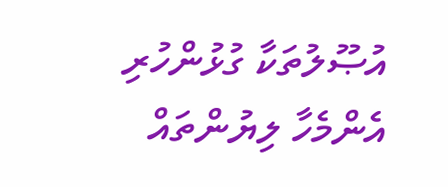އުޞޫލުތަކާ ގުޅުންހުރި އެންމެހާ ލިޔުންތައް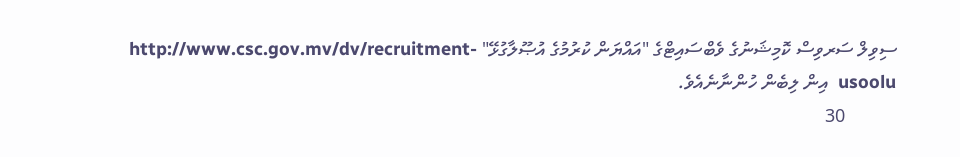ސިވިލް ސަރވިސް ކޮމިޝަނުގެ ވެބްސައިޓްގެ "އައްޔަން ކުރުމުގެ އުޞޫލާގުޅޭ" http://www.csc.gov.mv/dv/recruitment-usoolu  އިން ލިބެން ހުންނާނެއެވެ.
           30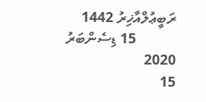ރަބީޢުލްއާޚިރު 1442
           15 ޑިސެންބަރު 2020
15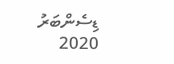ޑިސެންބަރު 2020